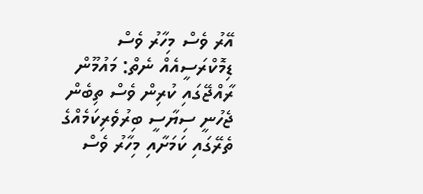އޭރު ވެސް މިހާރު ވެސް ޑިމޮކްރަސީއެއް ނެތް: މައުމޫން
ރާއްޖޭގައި ކުރިން ވެސް ތިބެން ޖެހުނީ ސިޔާސީ ބިރުވެރިކަމެއްގެ ތެރޭގައި ކަމަށާއި މިހާރު ވެސް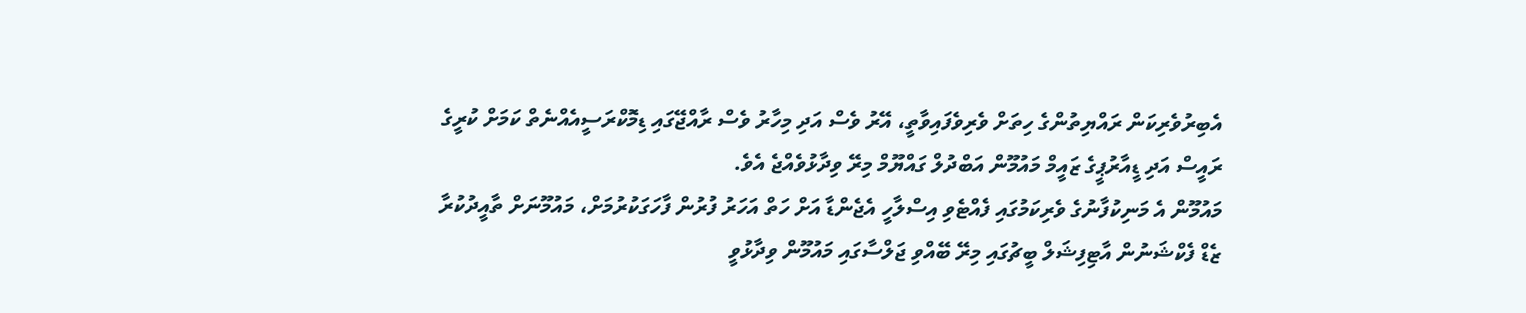އެބިރުވެރިކަން ރައްޔިތުންގެ ހިތަށް ވެރިވެފައިވާތީ، އޭރު ވެސް އަދި މިހާރު ވެސް ރާއްޖޭގައި ޑިމޮކްރަސީއެއްނެތް ކަމަށް ކުރީގެ ރައީސް އަދި ޑީއާރުޕީގެ ޒައީމް މައުމޫން އަބްދުލް ގައްޔޫމް މިރޭ ވިދާޅުވެއްޖެ އެވެ.
މައުމޫން އެ މަނިކުފާނުގެ ވެރިކަމުގައި ފެއްޓެވި އިސްލާހީ އެޖެންޑާ އަށް ހަތް އަހަރު ފުރުން ފާހަގަކުރުމަށް، މައުމޫނަށް ތާއީދުކުރާ ޒެޑް ފެކްޝަނުން އާޓިފިޝަލް ބީޗުގައި މިރޭ ބޭއްވި ޖަލްސާގައި މައުމޫން ވިދާޅުވީ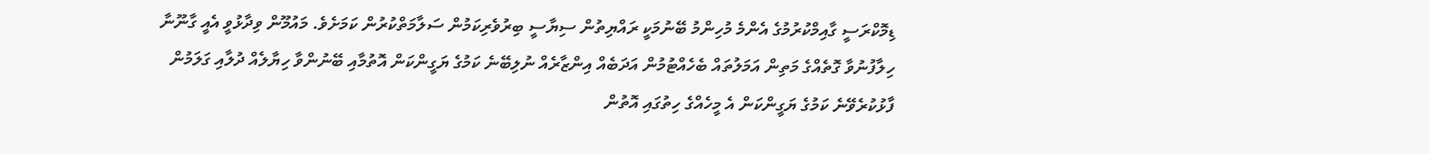ޑިމޮކްރަސީ ގާއިމްކުރުމުގެ އެންމެ މުހިންމު ބޭނުމަކީ ރައްޔިތުން ސިޔާސީ ބިރުވެރިކަމުން ސަލާމަތްކުރުން ކަމަށެވެ. މައުމޫން ވިދާޅުވީ އެއީ ގާނޫނާ ހިލާފުނުވާ ގޮތެއްގެ މަތިން އަމަލުތައް ބެހެއްޓުމުން އަދަބެއް އިންޒާރެއް ނުލިބޭނެ ކަމުގެ ޔަގީންކަން އޮތުމާއި ބޭނުންވާ ހިޔާލެއް ދުލާއި ގަލަމުން ފާޅުކުރެވޭނެ ކަމުގެ ޔަގީންކަން އެ މީހެއްގެ ހިތުގައި އޮތުން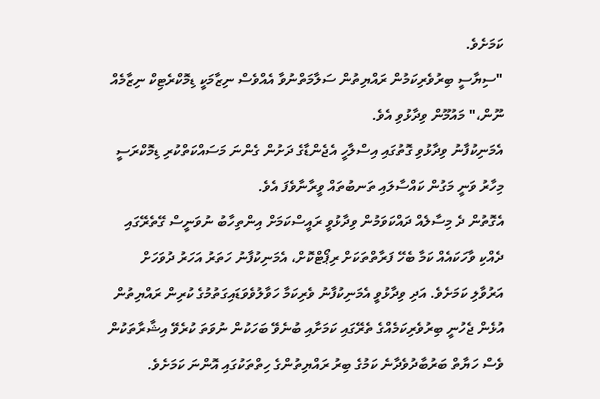ކަމަށެވެ.
"ސިޔާސީ ބިރުވެރިކަމުން ރައްޔިތުން ސަލާމަތްނުވާ އެއްވެސް ނިޒާމަކީ ޑިމޮކްރެޓިކް ނިޒާމެއް ނޫން،" މައުމޫން ވިދާޅުވި އެވެ.
އެމަނިކުފާނު ވިދާޅުވި ގޮތުގައި އިސްލާހީ އެޖެންޑާގެ ދަށުން ގެންނަ މަސައްކަތްކުރި ޑިމޮކްރަސީ މިހާރު ވަނީ މަގުން ކައްސާލައި ތަނބުތައް ވީރާނާވެފަ އެވެ.
އެގޮތުން ދެ މިސާލެއް ދައްކަވަމުން ވިދާޅުވީ ރައީސްކަމަށް އިންތިހާބު ނުވަނީސް ގޭތެރޭގައި ދެއްކި ވާހަކައެއް ކަމާ ބެހޭ ފަރާތްތަކަށް ރިޕޯޓްކޮށް، އެމަނިކުފާނު ހަތަރު އަހަރު ދުވަހަށް އަރުވާލި ކަމަށެވެ. އަދި ވިދާޅުވީ އެމަނިކުފާނު ވެރިކަމާ ހަވާލުވެވަޑައިގަތުމުގެ ކުރިން ރައްޔިތުން އުޅެން ޖެހުނީ ބިރުވެރިކަމެއްގެ ތެރޭގައި ކަމަށާއި ބުނެވޭ ބަހަކުން ނުވަތަ ކުރެވޭ އިޝާރާތަކުން ވެސް ހަޔާތް ބަރުބާދުވެދާނެ ކަމުގެ ބިރު ރައްޔިތުންގެ ހިތްތަކުގައި އޮންނަ ކަމަށެވެ.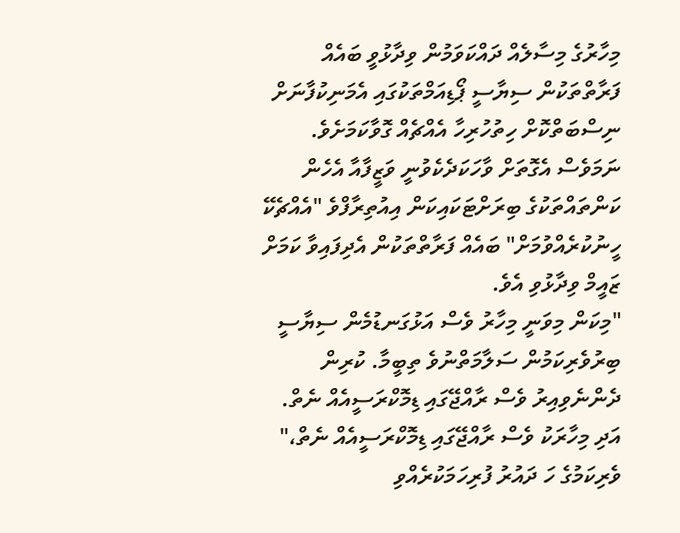މިހާރުގެ މިސާލެއް ދައްކަވަމުން ވިދާޅުވީ ބައެއް ފަރާތްތަކުން ސިޔާސީ ޕޯޑިއަމްތަކުގައި އެމަނިކުފާނަށް ނިސްބަތްކޮށް ހިތުހުރިހާ އެއްޗެއް ގޮވާކަމަށެވެ. ނަމަވެސް އެގޮތަށް ވާހަކަދެކެވުނީ ވަޒީފާއާ އެހެން ކަންތައްތަކުގެ ބިރަށްޓަކައިކަން އިއުތިރާފްވެ "އެއްޗެކޭ ހީނުކުރެއްވުމަށް" ބައެއް ފަރާތްތަކުން އެދިފައިވާ ކަމަށް ޒައީމް ވިދާޅުވި އެވެ.
"މިކަން މިވަނީ މިހާރު ވެސް އަޅުގަނޑުމެން ސިޔާސީ ބިރުވެރިކަމުން ސަލާމަތްނުވެ ތިބީމާ. ކުރިން ދެންނެވިއިރު ވެސް ރާއްޖޭގައި ޑިމޮކްރަސީއެއް ނެތް. އަދި މިހާރަކު ވެސް ރާއްޖޭގައި ޑިމޮކްރަސީއެއް ނެތް،" ވެރިކަމުގެ ހަ ދައުރު ފުރިހަމަކުރެއްވި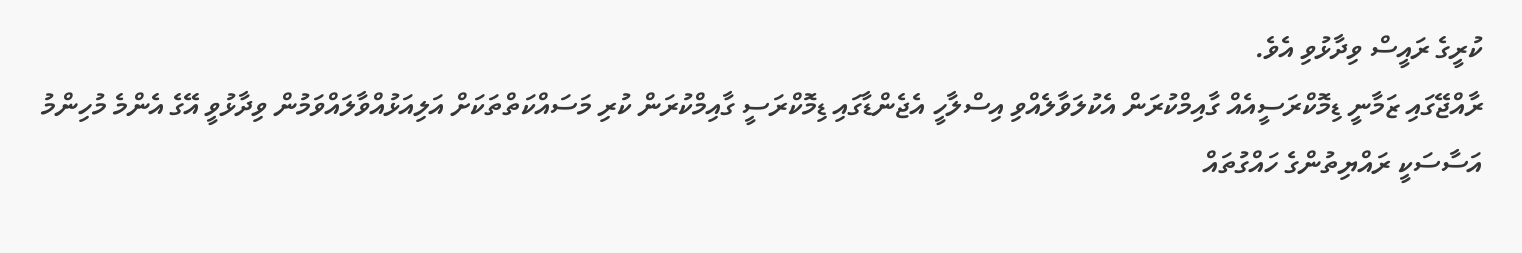ކުރީގެ ރައީސް ވިދާޅުވި އެވެ.
ރާއްޖޭގައި ޒަމާނީ ޑިމޮކްރަސީއެއް ގާއިމްކުރަން އެކުލަވާލެއްވި އިސްލާހީ އެޖެންޑާގައި ޑިމޮކްރަސީ ގާއިމްކުރަން ކުރި މަސައްކަތްތަކަށް އަލިއަޅުއްވާލައްވަމުން ވިދާޅުވީ އޭގެ އެންމެ މުހިންމު އަސާސަކީ ރައްޔިތުންގެ ހައްގުތައް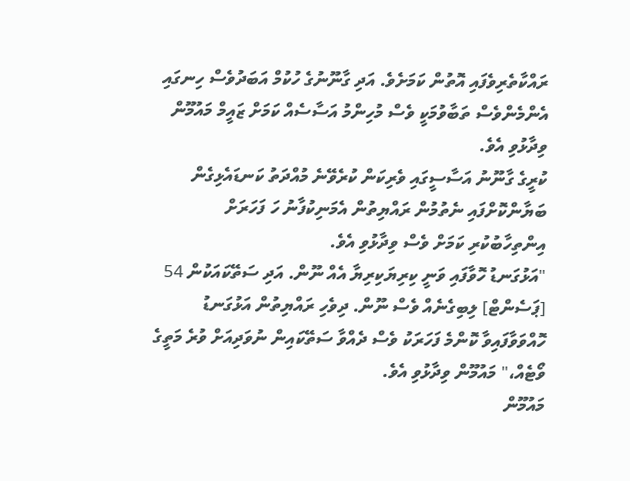ރައްކާތެރިވެފައި އޮތުން ކަމަށެވެ. އަދި ގާނޫނުގެ ހުކުމް އަބަދުވެސް ހިނގައި އެންމެންވެސް ތަބާވުމަކީ ވެސް މުހިންމު އަސާސެއް ކަމަށް ޒައީމް މައުމޫން ވިދާޅުވި އެވެ.
ކުރީގެ ގާނޫނު އަސާސީގައި ވެރިކަން ކުރެވޭނެ މުއްދަތު ކަނޑައެޅިގެން ބަޔާންކޮށްފައި ނެތުމުން ރައްޔިތުން އެމަނިކުފާނު ހަ ފަހަރަށް އިންތިހާބުކުރި ކަމަށް ވެސް ވިދާޅުވި އެވެ.
"އަޅުގަނޑު ހޮވާފައި ވަނީ ކިރިޔަކިރިޔާ އެއް ނޫން. އަދި ސަތޭކައަކުން 54 [ޕަސެންޓް] ލިބިގެނެއް ވެސް ނޫން. ދިވެހި ރައްޔިތުން އަޅުގަނޑު ހޮއްވަވާފައިވާ ކޮންމެ ފަހަރަކު ވެސް ދެއްވާ ސަތޭކައިން ނުވަދިއަށް ވުރެ މަތީގެ ވޯޓެއް،" މައުމޫން ވިދާޅުވި އެވެ.
މައުމޫން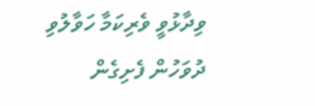ވިދާޅުވީ ވެރިކަމާ ހަވާލުވި ދުވަހުން ފެށިގެން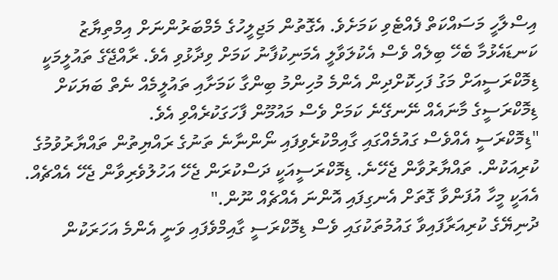އިސްލާހީ މަސައްކަތް ފެއްޓެވި ކަމަށެވެ. އެގޮތުން މަޖިލީހުގެ މެމްބަރުންނަށް އިމްތިޔާޒު ކަނޑައެޅުމާ ބެހޭ ބިލެއް ވެސް އެކުލަވާލީ އެމަނިކުފާނު ކަމަށް ވިދާޅުވި އެވެ. ރާއްޖޭގެ ތައުލީމަކީ ޑިމޮކްރަސީއަށް މަގު ފަހިކޮށްދިން އެންމެ މުހިންމު ބިންގާ ކަމަށާއި ތައުލީމެއް ނެތް ބަޔަކަށް ޑިމޮކްރަސީގެ މާނައެއް ނޭނގޭނެ ކަމަށް ވެސް މައުމޫން ފާހަގަކުރެއްވި އެވެ.
"ޑިމޮކްރަސީ އެއްވެސް ގައުމެއްގައި ގާއިމްކުރެވިފައި ނޯންނާނެ ތަނުގެ ރައްޔިތުން ތައްޔާރުވުމުގެ ކުރިއަކުން. ތައްޔާރުވާން ޖެހޭނެ. ޑިމޮކްރަސީއަކީ ދަސްކުރަން ޖެހޭ އަހުލުވެރިވާން ޖެހޭ އެއްޗެއް. އެއަކީ މީހާ އުފަންވާ ގޮތަށް އެނގިފައި އޮންނަ އެއްޗެއް ނޫން."
ދުނިޔޭގެ ކުރިއަރާފައިވާ ގައުމުތަކުގައި ވެސް ޑިމޮކްރަސީ ގާއިމްވެފައި ވަނީ އެންމެ އަހަރަކުން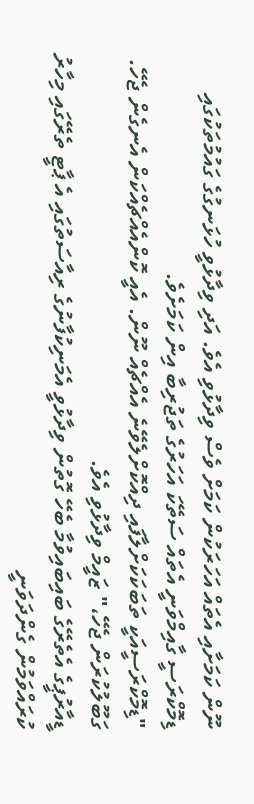ނޫން ކަމަށާއި އެތައް އަހަރަކުން ކަމަށް ވެސް ވިދާޅުވި އެވެ. އަދި ވިދާޅުވީ ހުޅަނގުގެ ގައުމުތަކުގައި ޑިމޮކްރަސީ ގާއިމްވަނީ އެތައް ސަތޭކަ އަހަރުގެ ތަޖުރިބާ އިން ކަމަށެވެ.
"ޑިމޮކްރަސީއަކީ ތަބަކަކަށްލާފައި ދިއްކޮށްލެވޭނެ އެއްޗެއް ނޫން. އެއީ ކޮންއެއްޗެއްކަން އެނގެން ޖެހޭ. ގަބޫލުކުރަން ޖެހޭ،" ޒައީމް ވިދާޅުވި އެވެ.
ޑީއާރުޕީގެ އެތެރޭގެ ބައިބައިވުމާ ބެހޭ ގޮތުން ވިދާޅުވީ އެމަނިކުފާނުގެ ރިއާސަތުގައި އެ ޕާޓީ ތެރޭގައި މިހާރު ކުރައްވަމުން ގެންދަވަނީ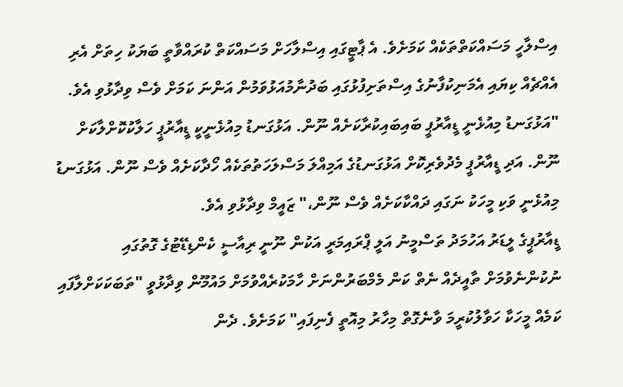އިސްލާހީ މަސައްކަތްތަކެއް ކަމަށެވެ. އެ ޕާޓީގައި އިސްލާހަށް މަސައްކަތް ކުރައްވާތީ ބަޔަކު ހިތަށް އެރި އެއްޗެއް ކިޔައި އެމަނިކުފާނުގެ އިސްތަށިފުޅުގައި ބަދުނާމުއަޅުވަމުން އަންނަ ކަމަށް ވެސް ވިދާޅުވި އެވެ.
"އަޅުގަނޑު މިއުޅެނީ ޑީއާރުޕީ ބައިބައިކުރާކަށެއް ނޫން. އަޅުގަނޑު މިއުޅެނީކީ ޑީއާރުޕީ ހަލާކުކޮށްލާކަށް ނޫން. އަދި ޑީއާރުޕީ މެދުވެރިކޮށް އަޅުގަނޑުގެ އަމިއްލަ މަސްލަހަތުތަކެއް ހޯދާކަށެއް ވެސް ނޫން. އަޅުގަނޑު މިއުޅެނީ ވަކި މީހަކު ނަގައި ދައްކާކަށެއް ވެސް ނޫން،" ޒައީމް ވިދާޅުވި އެވެ.
ޑީއާރުޕީގެ ލީޑަރު އަހުމަދު ތަސްމީނު އަލީ ޕްރައިމަރީ އަކުން ނޫނީ ރިއާސީ ކެންޑިޑޭޓުގެ ގޮތުގައި ނުކުންނެވުމަށް ތާއީދެއް ނެތް ކަން މެމްބަރުންނަށް ހާމަކުރެއްވުމަށް މައުމޫން ވިދާޅުވީ "ތަބަކަކަށްލާފައި ކަމެއް މީހަކާ ހަވާލުކުރީމަ ވާނެގޮތް މިހާރު މިއޮތީ ފެނިފައި" ކަމަށެވެ. ދެން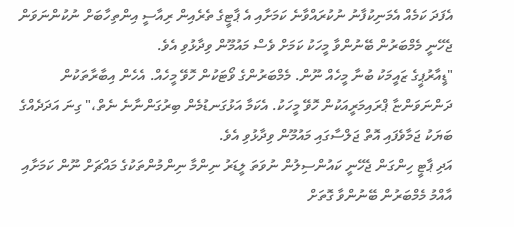އެފަދަ ކަމެއް އެމަނިކުފާނު ނުކުރައްވާނެ ކަމަށާއި އެ ޕާޓީގެ ތެރެއިން ރިއާސީ އިންތިހާބަށް ނުކުންނަވަން ޖެހޭނީ މެމްބަރުން ބޭނުންވާ މީހަކު ކަމަށް ވެސް މައުމޫން ވިދާޅުވި އެވެ.
"ޑީއާރުޕީގެ ޒައީމަކު ބުނާ މީހެއް ނޫން. މެމްބަރުންގެ ވޯޓަކުން ހޮވޭ މީހެއް. އެހެން އިބާރާތަކުން ދަންނަވަންޏާ ޕްރައިމަރީއަކުން ހޮވޭ މީހަކު. އެކަމާ އަޅުގަނޑުމެން ބިރުގަންނާނެ ނެތް،" ގިނަ އަދަދެއްގެ ބަޔަކު ޖަމާވެފައި އޮތް ޖަލްސާގައި މައުމޫން ވިދާޅުވި އެވެ.
އަދި ޕާޓީ ހިންގަން ޖެހޭނީ ކައުންސިލުން ނުވަތަ ލީޑަރު ނިންމާ ނިންމުންތަކުގެ މައްޗަށް ނޫން ކަމަށާއި އާއްމު މެމްބަރުން ބޭނުންވާ ގޮތަށް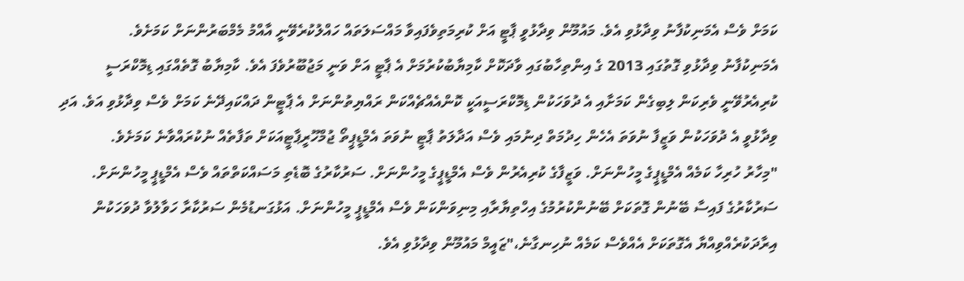ކަމަށް ވެސް އެމަނިކުފާނު ވިދާޅުވި އެވެ. މައުމޫން ވިދާޅުވީ ޕާޓީ އަށް ކުރިމަތިވެފައިވާ މައްސަލަތައް ހައްލުކުރެވޭނީ އާއްމު މެމްބަރުންނަށް ކަމަށެވެ.
އެމަނިކުފާނު ވިދާޅުވި ގޮތުގައި 2013 ގެ އިންތިހާބުގައި ވާދަކޮށް ކާމިޔާބުކުރުމަށް އެ ޕާޓީ އަށް ވަނީ މަޖުބޫރުވެފަ އެވެ. ކާމިޔާބު ގޮތެއްގައި ޑިމޮކްރަސީ ކުރިއެރުވޭނީ ވެރިކަން ލިބިގެން ކަމަށާއި އެ ދުވަހަކުން ޑިމޮކްރަސީއަކީ ކޮންއެއްޗެއްކަން ރައްޔިތުންނަށް އެ ޕާޓީން ދައްކައިދޭނެ ކަމަށް ވެސް ވިދާޅުވި އަވެ. އަދި ވިދާޅުވީ އެ ދުވަހަކުން ވަޒީފާ ނުވަތަ އެހެން ހިދުމަތް ދިނުމައި ވެސް އަދާލަތު ޕާޓީ ނުވަތަ އެމްޑީޕީތޯ ޖުމްހޫރީޕާޓީއަކަށް ތަފާތެއް ނުކުރައްވާނެ ކަމަށެވެ.
"މިހާރު ހުރިހާ ކަމެއް އެމްޑީޕީގެ މީހުންނަށް. ވަޒީފާގެ ކުރިއެރުން ވެސް އެމްޑީޕީގެ މީހުންނަށް. ސަރުކާރުގެ ބޮޑެތި މަސައްކަތްތައް ވެސް އެމްޑީޕީ މީހުންނަށް. ސަރުކާރުގެ ފައިސާ ބޭނުން ގޮތަކަށް ބޭނުންކުރުމުގެ އިހްތިޔާރާއި މިނިވަންކަން ވެސް އެމްޑީޕީ މީހުންނަށް. އަޅުގަނޑުމެން ސަރުކާރާ ހަވާލުވާ ދުވަހަކުން އިރާދަކުރެއްވިއްޔާ އެގޮތަކަށް އެއްވެސް ކަމެއް ނުހިނގާނެ،"ޒައީމް މައުމޫން ވިދާޅުވި އެވެ.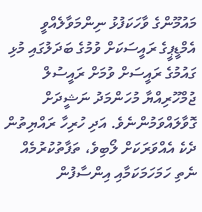މައުމޫންގެ ވާހަކަފުޅު ނިންމަވާލެއްވީ އެމްޑީޕީގެ ރައީސަކަށް ވުމުގެ ބަދަލުގައި މުޅި ގައުމުގެ ރައީސަށް ވުމަށް ރައީސުލް ޖުމްހޫރިއްޔާ މުހަންމަދު ނަޝީދަށް ގޮވާލައްވަމުންނެވެ. އަދި ހުރިހާ ރައްޔިތުން ދެކެ އެއްވަރަކަށް ލޯބިވެ، ތަފާތުކުރުމެއް ނެތި ހަމަހަމަކަމާއި އިންސާފުން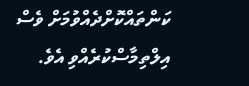ކަންތައްކޮށްދެއްވުމަށް ވެސް އިލްތިމާސްކުރެއްވި އެވެ.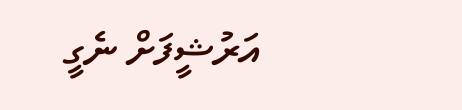އަރުޝީފަށް ނެގީ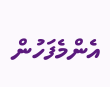އެންމެފަހުން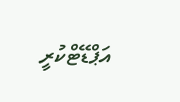އަޕްޑޭޓްކުރީ